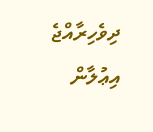ދިވެހިރާއްޖެ
އިޢުލާން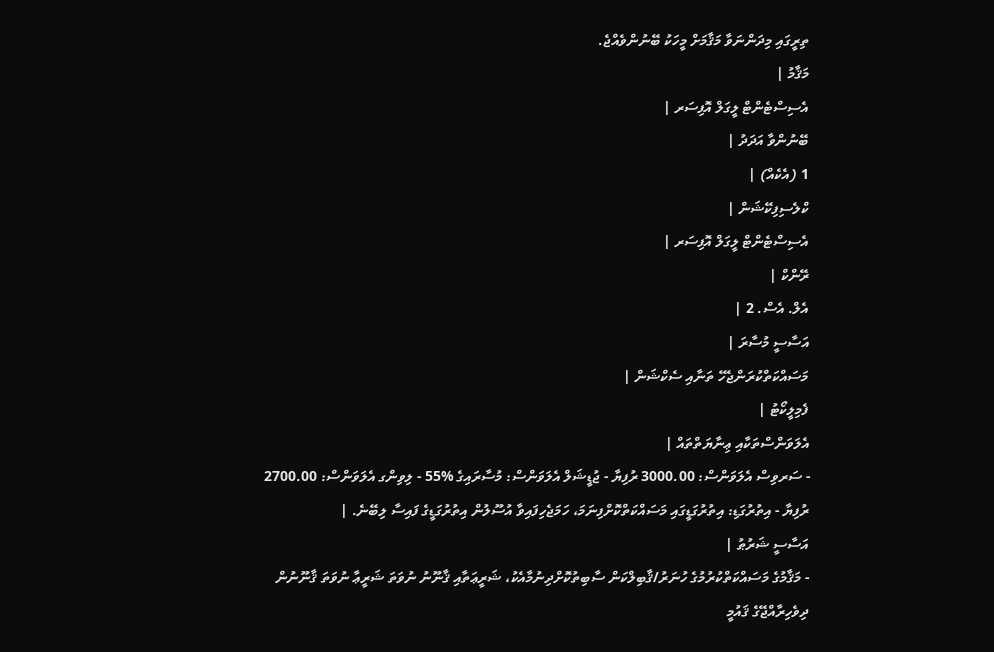ތިރީގައި މިދަންނަވާ މަޤާމަށް މީހަކު ބޭނުންވެއްޖެ.
މަޤާމު |
އެސިސްޓެންޓް ލީގަލް އޮފިސަރ |
ބޭނުންވާ އަދަދު |
1 (އެކެއް) |
ކްލެސިފިކޭޝަން |
އެސިސްޓެންޓް ލީގަލް އޮފިސަރ |
ރޭންކް |
އެލް. އެސް. 2 |
އަސާސީ މުސާރަ |
މަސައްކަތްކުރަންޖެހޭ ތަނާއި ސެކްޝަން |
ފެމިލީކޯޓު |
އެލަވަންސްތަކާއި ޢިނާޔަތްތައް |
- ސަރވިސް އެލަވަންސް: 3000.00 ރުފިޔާ - ޖުޑީޝަލް އެލަވަންސް: މުސާރައިގެ %55 - ލިވިންގ އެލަވަންސް: 2700.00 ރުފިޔާ - އިތުރުގަޑި: އިތުރުގަޑީގައި މަސައްކަތްކޮށްފިނަމަ، ހަމަޖެހިފައިވާ އުސޫލުން އިތުރުގަޑީގެ ފައިސާ ލިބޭނެ. |
އަސާސީ ޝަރުޠު |
- މަޤާމުގެ މަސައްކަތްކުރުމުގެ ހުނަރު/ޤާބިލްކަން ސާބިތުކޮށްދިނުމާއެކު، ޝަރީޢަތާއި ޤާނޫނު ނުވަތަ ޝަރީޢާ ނުވަތަ ޤާނޫނުން ދިވެހިރާއްޖޭގެ ޤައުމީ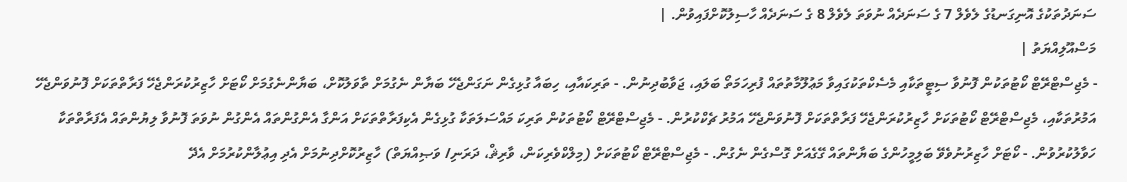ސަނަދުތަކުގެ އޮނިގަނޑުގެ ލެވެލް 7 ގެ ސަނަދެއް ނުވަތަ ލެވެލް 8 ގެ ސަނަދެއް ހާސިލުކޮށްފައިވުން. |
މަސްއޫލިއްޔަތު |
- މެޖިސްޓްރޭޓް ކޯޓުތަކުން ފޮނުވާ ސިޓީތަކާއި މެސެކްތަކުގައިވާ މަޢުލޫމާތުތައް ފުރިހަމަތޯ ބަލައި، ޖަވާބުދިނުން. - ތަރިކައާއި، ހިބައާ ގުޅިގެން ނަގަންޖެހޭ ބަޔާން ނެގުމަށް ތާވަލުކޮށް، ބަޔާންނެގުމަށް ކޯޓަށް ހާޒިރުކުރަންޖެހޭ ފަރާތްތަކަށް ފޮނުވަންޖެހޭ އަމުރުތަކާއި، މެޖިސްޓްރޭޓް ކޯޓުތަކަށް ހާޒިރުކުރަންޖެހޭ ފަރާތްތަކަށް ފޮނުވަންޖެހޭ އަމުރު ޗެކްކުރުން. - މެޖިސްޓްރޭޓް ކޯޓުތަކުން ތަރިކަ މައްސަލަތަކާ ގުޅިގެން އެކިފަރާތްތަކަށް އަންގާ އެންގުންތައް އެންގުން ނުވަތަ ފޮނުވާ ލިޔުންތައް އެފަރާތްތަކާ ހަވާލުކުރުވުން. - ކޯޓަށް ހާޒިރުނުވެވޭ ބަލިމީހުންގެ ބަޔާންތައް ގޭގެއަށް ގޮސްގެން ނެގުން. - މެޖިސްޓްރޭޓް ކޯޓުތަކަށް (މިލްކްވެރިކަން، ވާރިޘް، ދަރަނި/ ވަޞިއްޔަތް) ހާޒިރުކޮށްދިނުމަށް އެދި އިޢުލާންކުރުމަށް އެދޭ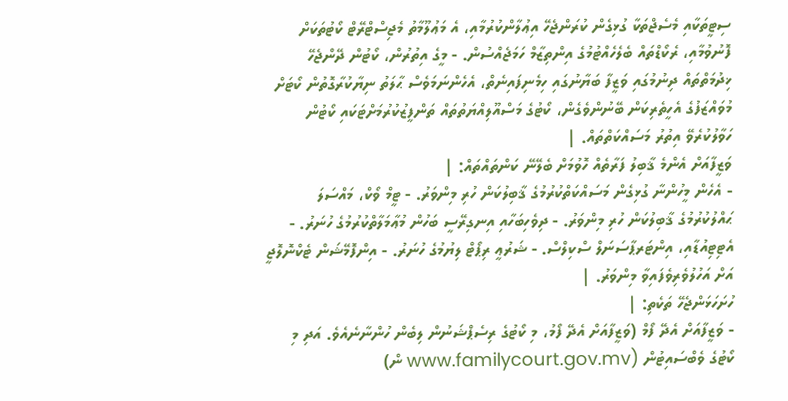ސިޓީތަކާއި މެސެޖްތަކާ ގުޅިގެން ކުރަންޖެހޭ އިޢުލާންކުރުމާއި، އެ މަޢުލޫމާތު މެޖިސްޓްރޭޓް ކޯޓުތަކަށް ފޮނުވުމާއި، ރެކޯޑްތައް ބެލެހެއްޓުމުގެ އިންތިޒާމް ހަމަޖެއްސުން. - މީގެ އިތުރުން، ކޯޓުން ދޭންޖެހޭ ޚިދުމަތްތައް ދިނުމުގައި ވަޒީފާ ބަޔާނުގައި ހިމެނިފައިނެތް، އެހެންނަމަވެސް ޙާލަތު ނިޔާކުރާގޮތުން ކޯޓަށް މުވައްޒަފުގެ އެހީތެރިކަން ބޭނުންވެގެން، ކޯޓުގެ މަސްއޫލިއްޔަތުތައް ތަންފީޒުކުރުމަށްޓަކައި ކޯޓުން ހަވާލުކުރެވޭ އިތުރު މަސައްކަތްތައް. |
ވަޒީފާއަށް އެންމެ ޤާބިލު ފަރާތެއް ހޮވުމަށް ބެލޭނޭ ކަންތައްތައް: |
- އެހެން މީހުންނާ ގުޅިގެން މަސައްކަތްކުރުމުގެ ޤާބިލުކަން ހުރި މިންވަރު. - ޓީމް ވޯކް، މައްސަލަ ޙައްލުކުރުމުގެ ޤާބިލުކަން ހުރި މިންވަރު. - ދިވެހިބަހާއި އިނގިރޭސީ ބަހުން މުޢާމަލާތްކުރުމުގެ ހުނަރު. - އެޓިޓިއުޑާއި، އިންޓަރޕާސަނަލް ސްކިލްސް. - ޝަރުޢީ ރިޕޯޓް ލިޔުމުގެ ހުނަރު. - އިންފޮމޭޝަން ޓެކްނޮލޮޖީ އަށް އަހުލުވެރިވެފައިވާ މިންވަރު. |
ހުށަހަޅަންޖެހޭ ތަކެތި: |
- ވަޒީފާއަށް އެދޭ ފޯމް (ވަޒީފާއަށް އެދޭ ފޯމު، މި ކޯޓުގެ ރިސެޕްޝަނުން ލިބެން ހުންނާނެއެވެ. އަދި މި ކޯޓުގެ ވެބްސައިޓުން (www.familycourt.gov.mv ން)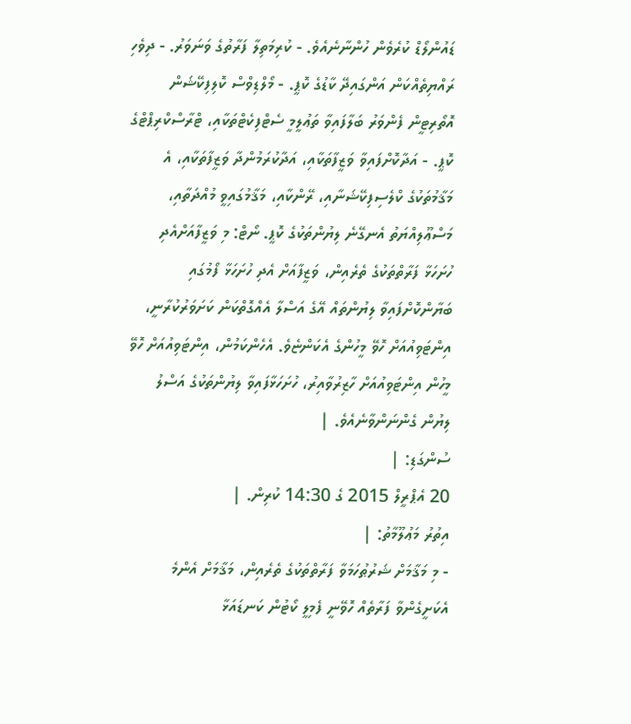ޑައުންލޯޑް ކުރެވެން ހުންނާނެއެވެ. - ކުރިމަތިލާ ފަރާތުގެ ވަނަވަރު. - ދިވެހި ރައްޔިތެއްކަން އަންގައިދޭ ކާޑުގެ ކޮޕީ. - މޯލްޑިވްސް ކޮލިފިކޭޝަން އޮތޯރިޓީން ފެންވަރު ބަލާފައިވާ ތަޢުލީމީ ސެޓްފިކެޓްތަކާއި، ޓްރާސްކްރިޕްޓްގެ ކޮޕީ. - އަދާކޮށްފައިވާ ވަޒީފާތަކާއި، އަދާކުރަމުންދާ ވަޒީފާތަކާއި، އެ މަޤާމުތަކުގެ ކްލެސިފިކޭޝަނާއި، ރޭންކާއި، މަޤާމުގައިވީ މުއްދަތާއި، މަސްޢޫލިއްޔަތު އެނގޭނެ ލިޔުންތަކުގެ ކޮޕީ. ނޯޓް: މި ވަޒީފާއަށްއެދި ހުށަހަޅާ ފަރާތްތަކުގެ ތެރެއިން، ވަޒީފާއަށް އެދި ހުށަހަޅާ ފޯމުގައި ބަޔާންކޮށްފައިވާ ލިޔުންތައް އޭގެ އަސްލާ އެއްގޮތްކަން ކަށަވަރުކުރާނީ، އިންޓަވިއުއަށް ހޮވޭ މީހުންގެ އެކަންޏެވެ. އެހެންކަމުން، އިންޓަވިއުއަށް ހޮވޭ މީހުން އިންޓަވިއުއަށް ހާޒިރުވާއިރު، ހުށަހަޅާފައިވާ ލިޔުންތަކުގެ އަސްލު ލިޔުން ގެންނަންވާނެއެވެ. |
ސުންގަޑި: |
20 އެޕްރީލް 2015 ގެ 14:30 ކުރިން. |
އިތުރު މަޢުލޫމާތު: |
- މި މަޤާމަށް ޝަރުޠުހަމަވާ ފަރާތްތަކުގެ ތެރެއިން، މަޤާމަށް އެންމެ އެކަށީގެންވާ ފަރާތެއް ހޮވޭނީ ފެމިލީ ކޯޓުން ކަނޑައަޅާ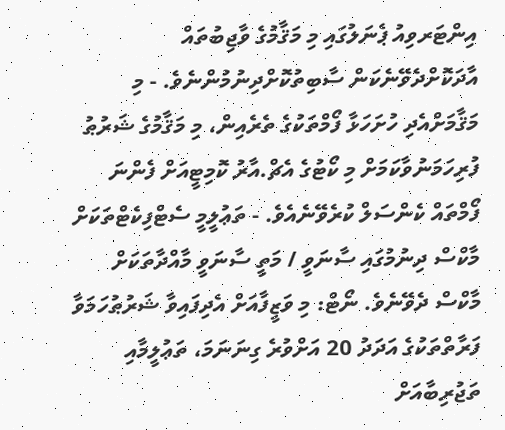އިންޓަރވިއު ޕެނަލުގައި މި މަޤާމުގެ ވާޖިބުތައް އާދަކޮށްދެވޭނެކަން ސާބިތުކޮށްދިނުމުންނެވެ. - މި މަޤާމަށްއެދި ހުށަހަޅާ ފޯމްތަކުގެ ތެރެއިން، މި މަޤާމުގެ ޝަރުޠު ފުރިހަމަނުވާކަމަށް މި ކޯޓުގެ އެޗް.އާރު ކޮމިޓީއަށް ފެންނަ ފޯމްތައް ކެންސަލް ކުރެވޭނެއެވެ. - ތަޢުލީމީ ސެޓްފިކެޓްތަކަށް މާކްސް ދިނުމުގައި ސާނަވީ / މަތީ ސާނަވީ މާއްދާތަކަށް މާކްސް ދެވޭނެވެ. ނޯޓް: މި ވަޒީފާއަށް އެދިފައިވާ ޝަރުޠުހަމަވާ ފަރާތްތަކުގެ އަދަދު 20 އަށްވުރެ ގިނަނަމަ، ތަޢުލީމާއި ތަޖުރިބާއަށް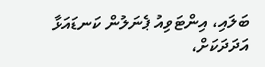ބަލައި، އިންޓަވިއު ޕެނަލުން ކަނޑައަޅާ އަދަދަކަށް،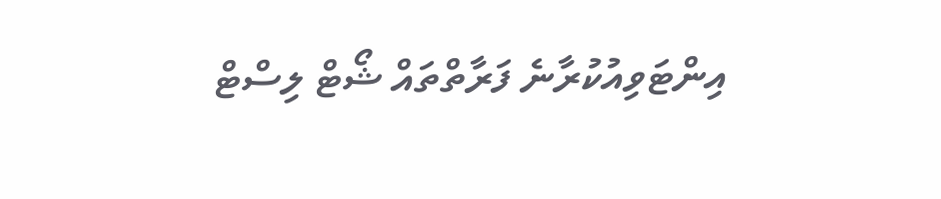އިންޓަވިއުކުރާނެ ފަރާތްތައް ޝޯޓް ލިސްޓް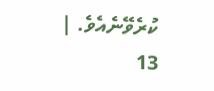ކުރެވޭނެއެވެ. |
13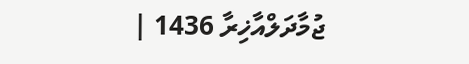ޖުމާދަލްއާޚިރާ 1436 |